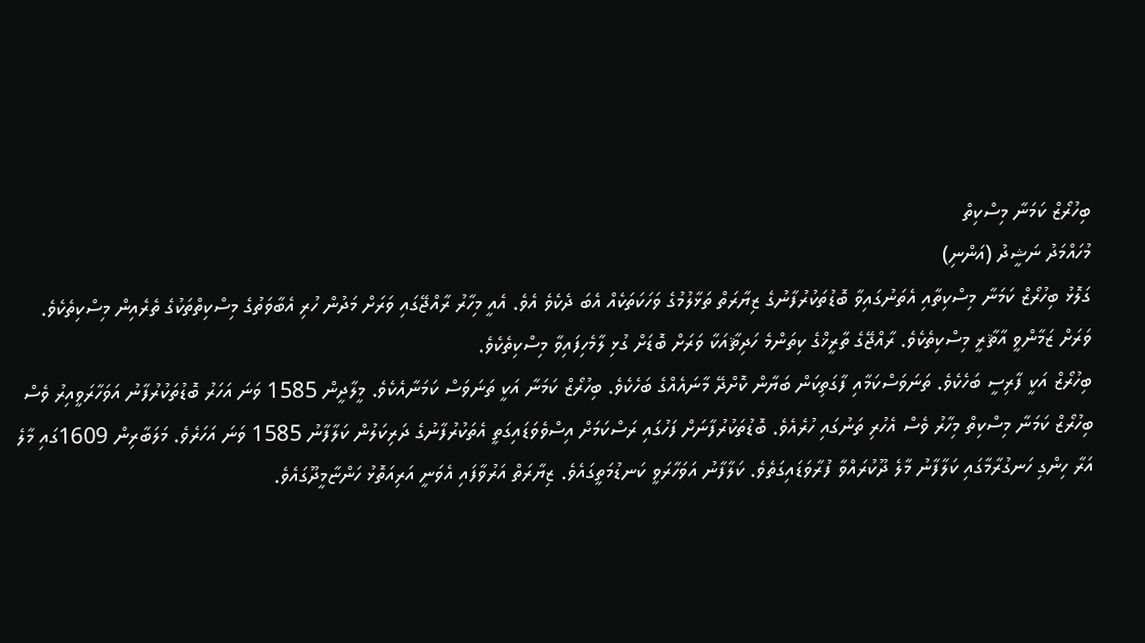ބިހުރޯޒް ކަމަނާ މިސްކިތް
މުހައްމަދު ނަޝީދު (އަންނި)
ގަލޮޅު ބިހުރޯޒް ކަމަނާ މިސްކިތާއި އެތަނުގައިވާ ބޮޑުތަކުރުފާނުގެ ޒިޔާރަތް ތަޅާލުމުގެ ވަހަކަތަކެއް އެބަ ދެކެވެ އެވެ. އެއީ މިހާރު ރާއްޖޭގައި ވަރަށް މަދުން ހުރި އެބާވަތުގެ މިސްކިތްތަކުގެ ތެރެއިން މިސްކިތެކެވެ. ވަރަށް ޒަމާންވީ އާޘާރީ މިސްކިތެކެވެ. ރާއްޖޭގެ ތާރީޚްގެ ކިތަންމެ ހަދިޘާއަކާ ވަރަށް ބޮޑަށް ގުޅި ލާމެހިފައިވާ މިސްކިތެކެވެ.
ބިހުރޯޒް އަކީ ފާރިސީ ބަހެކެވެ. ތަނަވަސްކަމާއި ފާގަތިކަން ބަޔާން ކޮށްދޭ މާނައެއްގެ ބަހެކެވެ. ބިހުރޯޒް ކަމަނާ އަކީ ތަނަވަސް ކަމަނާއެކެވެ. މީލާދީން 1585 ވަނަ އަހަރު ބޮޑުތަކުރުފާނު އަވަހާރަވީއިރު ވެސް ބިހުރޯޒް ކަމަނާ މިސްކިތް މިހާރު ވެސް އެހުރި ތަނުގައި ހުރެއެވެ. ބޮޑުތަކުރުފާނަށް ފަހުގައި ރަސްކަމަށް އިސްވެވަޑައިގަތީ އެތަކުރުފާނުގެ ދަރިކަލުން ކަލާފާނު 1585 ވަނަ އަހަރެވެ. މަލަބާރިން 1609ގައި މާލެ އަރާ ހިންގި ހަނގުރާމާގައި ކަލާފާނު މާލެ ދޫކުރައްވާ ފުރާވަޑައިގަތެވެ. ކަލާފާނު އަވަހާރަވީ ކަނޑުމަތީގައެވެ. ޒިޔާރަތް އަރުވާފައި އެވަނީ އަރިއަތޮޅު ހަންޏާމީދޫގައެވެ.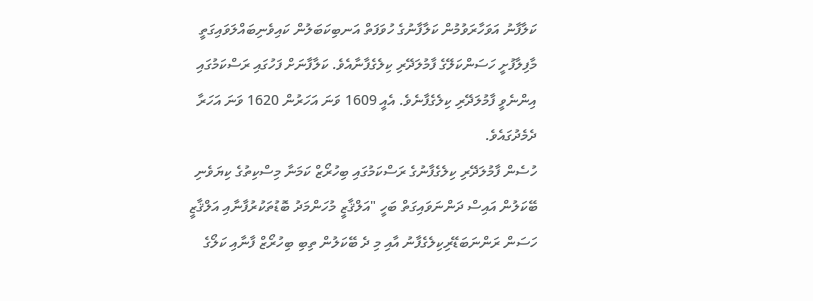ކަލާފާނު އަވަހާރަވުމުން ކަލާފާނުގެ ހުވަފަތް އަނބިކަބަލުން ކައިވެނިބައްލަވައިގަތީ މާފިލާފުށީ ހަސަންކަލޭގެ ފާމުލަދޭރި ކިލެގެފާނާއެވެ. ކަލާފާނަށް ފަހުގައި ރަސްކަމުގައި އިންނެވީ ފާމުލަދޭރި ކިލެގެފާނެވެ. އެއީ 1609 ވަނަ އަހަރުން 1620 ވަނަ އަހަރާ ދެމެދުގައެވެ.
ހުސެން ފާމުލަދޭރި ކިލެގެފާނުގެ ރަސްކަމުގައި ބިހުރޯޒް ކަމަނާ މިސްކިތުގެ ކިޔަވެނި ބޭކަލުން އައިސް ދަންނަވައިގަތް ބަހީ "އަލްޤާޒީ މުހަންމަދު ބޮޑުތަކުރުފާނާއި އަލްޤާޒީ ހަސަން ރަންނަބަޑޭރިކިލެގެފާނު އާއި މި ދެ ބޭކަލުން ތިބި ބިހުރޯޒް ފާނާއި ކަލޯގެ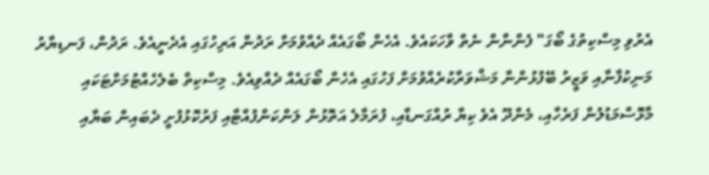އެރުވި މިސްކިތުގެ ބޯގަ" ފެންނާން ނެތް ވާހަކައެވެ. އެހެން ބޯގައެއް ދެއްވުމަށް ރަދުން އަރިހުގައި އެދެނީއެވެ. ރަދުން، ފަނޑިޔާރު މަނިކުފާނާއި ވަޒީރު ބޭފުޅުންނާ މަޝްވަރާކުރެއްވުމަށް ފަހުގައި އެހެން ބޯގައެއް ދެއްވިއެވެ. މިސްކިތް ބެލެހެއްޓުމަށްޓަކައި މާޅޮސްމަޑުލުން ފަރެހާއި، މެންދޫ އެވެ ކިޔާ ރުއްގަނޑާއި، ފުރަމާލެ އަތޮޅުން ލަންކަންފުއްޓާއި ފަރުކޮޅުފުށީ ދެބައިން ބަޔާއި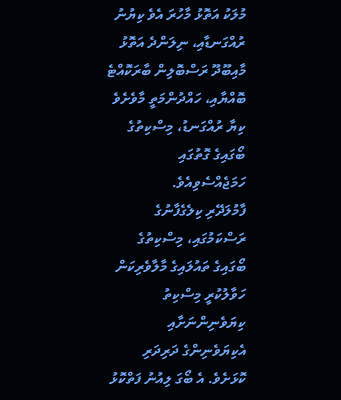މުލަކު އަތޮޅު މާހުރަ އެވެ ކިޔުނު ރުއްގަނޑާއި، ނިލަންދެ އަތޮޅު މާއިބޫދޫ ރަސްބޮލިން ބާރަކޮއްޓެ ބޮއްޔާއި، ހައްދުންމަތީ މާވެށެވެ ކިޔާ ރުއްގަނޑު، މިސްކިތުގެ ބޯގައިގެ ގޮތުގައި ހަމަޖެއްސެވިއެވެ.
ފާމުލަދޭރި ކިލެގެފާނުގެ ރަސްކަމުގައި، މިސްކިތުގެ ބޯގައިގެ ތައުލައިގެ މާލާވެރިކަން ހަވާލުކުރީ މިސްކިތު ކިޔަވެނިންނަށާއި އެކިޔަވެނިންގެ ދަރިދަރި ކޮޅަށެވެ. އެ ބޯގަ ލިއުނު ފަތްކޮޅު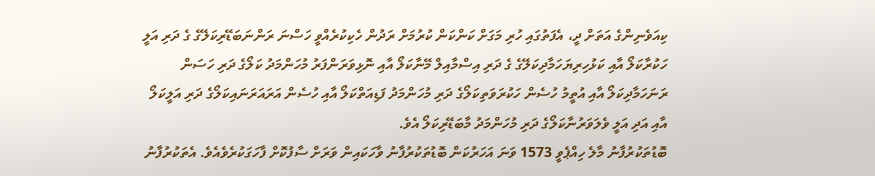ކިއަވެނިންގެ އަތަށް ދީ، އެފަތުގައި ހުރި މަގަށް ކަންކަން ކުރުމަށް ރަދުން ހެކިކުރެއްވީ ހަސްނަ ރަންނަބަޑޭރިކަލޭގެ ގެ ދަރި އަލީ ހަކުރާކަލޯ އާއި ކަޅުހިރިޔަހަމާދިކަލޭގެ ގެ ދަރި އިސްމާއިލް މޭނާކަލޯ އާއި ނޮޅިވަރަންފަރު މުހަންމަދު ކަލޯގެ ދަރި ހަސަން ރަނަހަމާދިކަލޯ އާއި އުތީމު ހުސެން ހަކުރަވަތިކަލޯގެ ދަރި މުހަންމަދު ފަޑިއަތްކަލޯ އާއި ހުސެން އަރައަރަނައިކަލޯގެ ދަރި އަލީކަލޯ އާއި އަދި އަލީ ވެލަވަރުނާކަލޯގެ ދަރި މުހަންމަދު މާބަޑޭރިކަލޯ އެވެ.
ބޮޑުތަކުރުފާނު މާލެ ހިއްޕެވީ 1573 ވަނަ އަހަރުކަން ބޮޑުތަކުރުފާނު ވާހަކައިން ވަރަށް ސާފުކޮށް ފާހަގަކުރެވެއެވެ. އެތަކުރުފާނު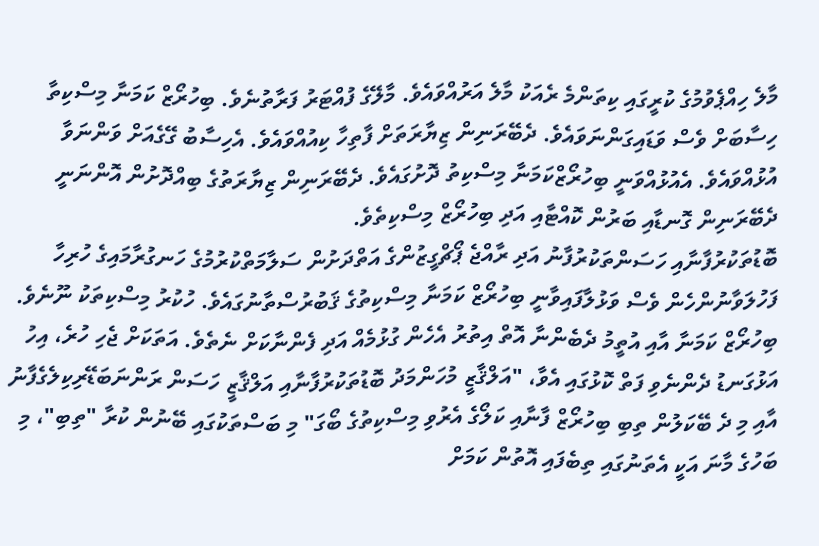މާލެ ހިއްޕެވުމުގެ ކުރީގައި ކިތަންމެ ރެއަކު މާލެ އަރުއްވައެވެ. މާލޭގެ ފުއްޓަރު ފަރާތުނެވެ. ބިހުރޯޒް ކަމަނާ މިސްކިތާ ހިސާބަށް ވެސް ވަޑައިގަންނަވައެވެ. ދެބޭރަނިން ޒިޔާރަތަށް ފާތިހާ ކިއުއްވައެވެ. އެހިސާބު ގޭގެއަށް ވަންނަވާ އުޅުއްވައެވެ. އެއުޅުއްވަނީ ބިހުރޯޒްކަމަނާ މިސްކިތު ދޮށުގައެވެ. ދެބޭރަނިން ޒިޔާރަތުގެ ބިއްދޮށުން އޮންނަނީ ދެބޭރަނިން ގޮނޑާއި ބަރުން ކޮއްޓާއި އަދި ބިހުރޯޒް މިސްކިތެވެ.
ބޮޑުތަކުރުފާނާއި ހަސަންތަކުރުފާނު އަދި ރާއްޖެ ޕޯޗްގީޒުންގެ އަތްދަށުން ސަލާމަތްކުރުމުގެ ހަނގުރާމައިގެ ހުރިހާ ފަހުލަވާނުންހެން ވެސް ވަޅުލާފައިވާނީ ބިހުރޯޒް ކަމަނާ މިސްކިތުގެ ޤަބުރުސްތާނުގައެވެ. ހުކުރު މިސްކިތަކު ނޫނެވެ. ބިހުރޯޒް ކަމަނާ އާއި އުތީމު ދެބެންނާ އޮތް އިތުރު އެހެން ގުޅުމެއް އަދި ފެންނާކަށް ނެތެވެ. އަތަކަށް ޖެހި ހުރެ، އިހު އަޅުގަނޑު ދެންނެވި ފަތް ކޮޅުގައި އެވާ، "އަލްޤާޒީ މުހަންމަދު ބޮޑުތަކުރުފާނާއި އަލްޤާޒީ ހަސަން ރަންނަބަޑޭރިކިލެގެފާނު އާއި މި ދެ ބޭކަލުން ތިބި ބިހުރޯޒް ފާނާއި ކަލޯގެ އެރުވި މިސްކިތުގެ ބޯގަ" މި ބަސްތަކުގައި ބޭނުން ކުރާ "ތިބި"، މި ބަހުގެ މާނަ އަކީ އެތަނުގައި ތިބެފައި އޮތުން ކަމަށް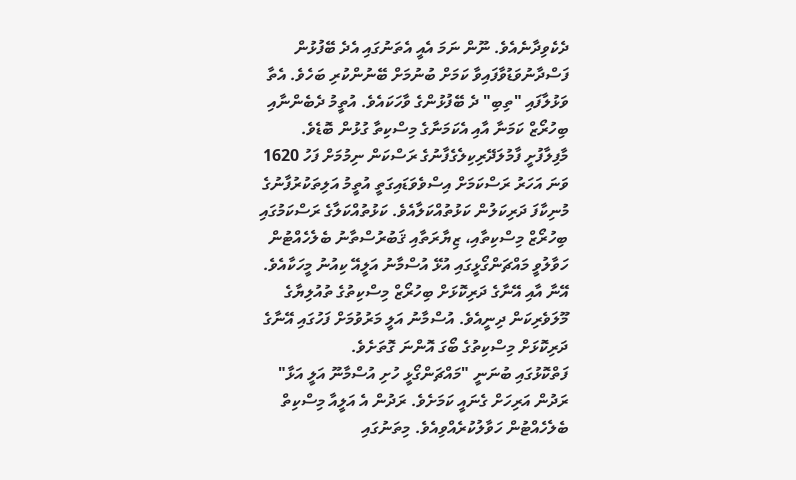ދެކެވިދާނެއެވެ. ނޫން ނަމަ އެއީ އެތަނުގައި އެދެ ބޭފުޅުން ފަސްދާނުވަޑުވާފައިވާ ކަމަށް ބުނުމަށް ބޭނުންކުރި ބަހެވެ. އެތާ ވަޅުލާފައި "ތިބި" ދެ ބޭފުޅުންގެ ވާހަކައެވެ. އުތީމު ދެބެންނާއި ބިހުރޯޒް ކަމަނާ އާއި އެކަމަނާގެ މިސްކިތާ ގުޅުން ބޮޑެވެ.
މާފިލާފުށީ ފާމުލަދޭރިކިލެގެފާނުގެ ރަސްކަން ނިމުމަށް ފަހު 1620 ވަނަ އަހަރު ރަސްކަމަށް އިސްވެވަޑައިގަތީ އުތީމު އަލިތަކުރުފާނުގެ މުނިކާފަ ދަރިކަލުން ކަޅުތުއްކަލާއެވެ. ކަޅުތުއްކަލާގެ ރަސްކަމުގައި ބިހުރޯޒް މިސްކިތާއި، ޒިޔާރަތާއި ޤަބުރުސްތާނު ބެލެހެއްޓުން ހަވާލުވީ މައްޗަންގޯޅީގައި އުޅޭ އުސްމާނު އަލީއޭ ކިއުނު މީހަކާއެވެ. އޭނާ އާއި އޭނާގެ ދަރިކޮޅަށް ބިހުރޯޒް މިސްކިތުގެ ތުއުލިޔާގެ މޫލަވެރިކަން ދިނީއެވެ. އުސްމާނު އަލީ މަރުވުމަށް ފަހުގައި އޭނާގެ ދަރިކޮޅަށް މިސްކިތުގެ ބޯގަ އޮންނަ ގޮތަށެވެ.
ފަތްކޮޅުގައި ބުނަނީ "މައްޗަންގޯޅީ ހުށި އުސްމާނޫ އަލީ އަޅާ" ރަދުން އަރިހަށް ގެނައީ ކަމަށެވެ. ރަދުން އެ އަލީއާ މިސްކިތް ބެލެހެއްޓުން ހަވާލުކުރެއްވިއެވެ. މިތަނުގައި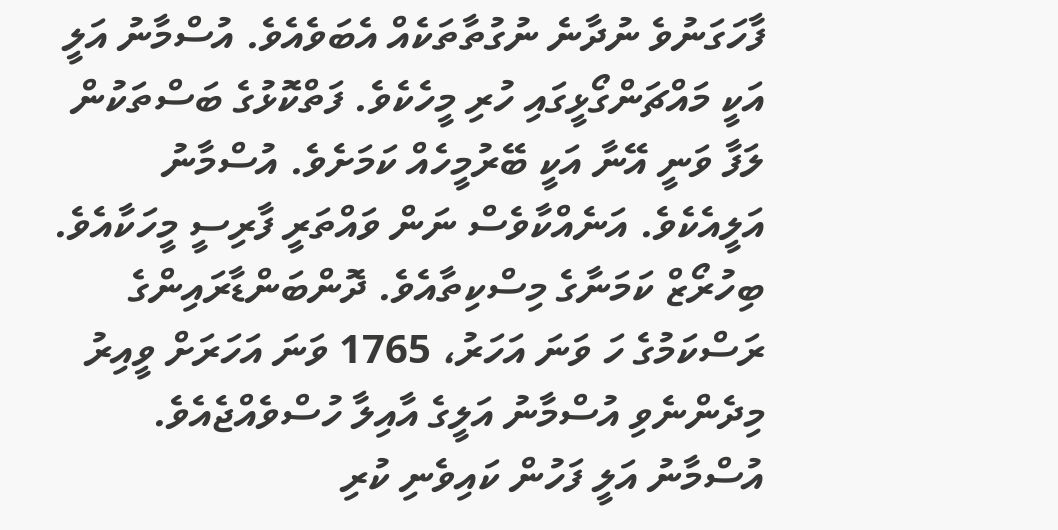ފާހަގަނުވެ ނުދާނެ ނުގުތާތަކެއް އެބަވެއެވެ. އުސްމާނު އަލީ އަކީ މައްޗަންގޯޅީގައި ހުރި މީހެކެވެ. ފަތްކޮޅުގެ ބަސްތަކުން ލަފާ ވަނީ އޭނާ އަކީ ބޭރުމީހެއް ކަމަށެވެ. އުސްމާނު އަލީއެކެވެ. އަނެއްކާވެސް ނަން ވައްތަރީ ފާރިސީ މީހަކާއެވެ. ބިހުރޯޒް ކަމަނާގެ މިސްކިތާއެވެ. ދޮންބަންޑާރައިންގެ ރަސްކަމުގެ ހަ ވަނަ އަހަރު، 1765 ވަނަ އަހަރަށް ވީއިރު މިދެންނެވި އުސްމާނު އަލީގެ އާއިލާ ހުސްވެއްޖެއެވެ. އުސްމާނު އަލީ ފަހުން ކައިވެނި ކުރި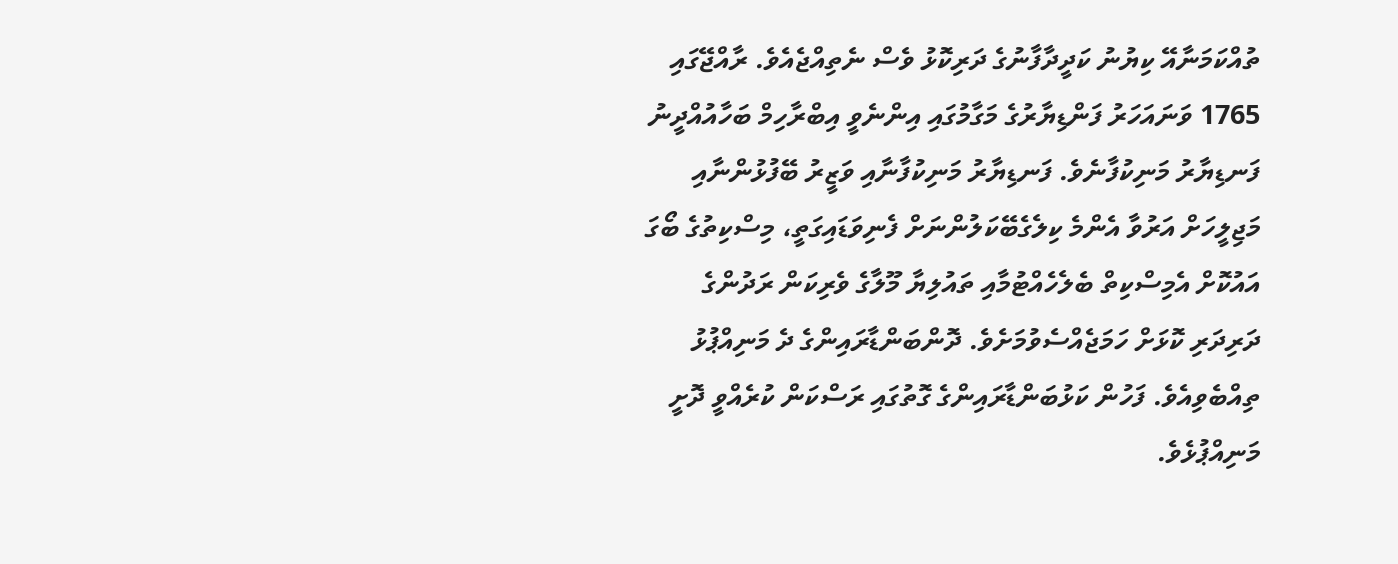ތުއްކަމަނާއޭ ކިޔުނު ކަދީދާފާނުގެ ދަރިކޮޅު ވެސް ނެތިއްޖެއެވެ. ރާއްޖޭގައި 1765 ވަނައަހަރު ފަންޑިޔާރުގެ މަގާމުގައި އިންނެވީ އިބްރާހިމް ބަހާއުއްދީނު ފަނޑިޔާރު މަނިކުފާނެވެ. ފަނޑިޔާރު މަނިކުފާނާއި ވަޒީރު ބޭފުޅުންނާއި މަޖިލީހަށް އަރުވާ އެންމެ ކިލެގެބޭކަލުންނަށް ފެނިވަޑައިގަތީ، މިސްކިތުގެ ބޯގަ އައުކޮށް އެމިސްކިތް ބެލެހެއްޓުމާއި ތައުލިޔާ މޫލާގެ ވެރިކަން ރަދުންގެ ދަރިދަރި ކޮޅަށް ހަމަޖެއްސެވުމަށެވެ. ދޮންބަންޑާރައިންގެ ދެ މަނިއްޕުޅު ތިއްބެވިއެވެ. ފަހުން ކަޅުބަންޑާރައިންގެ ގޮތުގައި ރަސްކަން ކުރެއްވީ ދޮށީ މަނިއްޕުޅެވެ.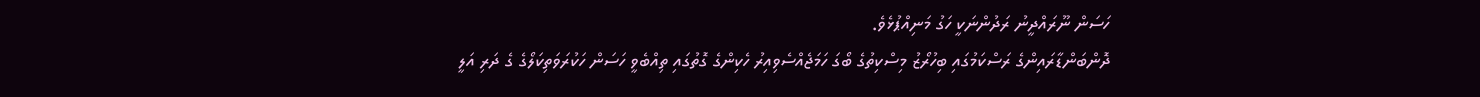ހަސަން ނޫރައްދީނު ރަދުންނަކީ ހަގު މަނިއްޕުޅެވެ.
ދޮންބަންޑާރައިންގެ ރަސްކަމުގައި ބިހުރޯޒު މިސްކިތުގެ ބޯގަ ހަމަޖެއްސެވިއިރު ހެކިންގެ ގޮތުގައި ތިއްބެވީ ހަސަން ހަކުރަވަތިކަލޯގެ ގެ ދަރި އަލީ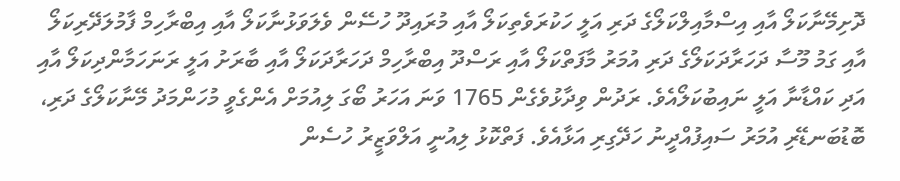ދޮށިމޭނާކަލޯ އާއި އިސްމާއިލްކަލޯގެ ދަރި އަލީ ހަކުރަވެތިކަލޯ އާއި މުރައިދޫ ހުސޭން ވެލަވަޅުނާކަލޯ އާއި އިބްރާހިމް ފާމުލަދޭރިކަލޯ އާއި ގަމު މޫސާ ދަހަރާދަކަލޯގެ ދަރި އުމަރު މާފަތްކަލޯ އާއި ރަސްދޫ އިބްރާހިމް ދަހަރާދަކަލޯ އާއި ބާރަށު އަލީ ރަނަހަމާންދިކަލޯ އާއި އަދި ކައްޑާނާ އަލީ ނައިބުކަލޯއެވެ. ރަދުން ވިދާޅުވެގެން 1765 ވަނަ އަހަރު ބޯގަ ލިއުމަށް އެންގެވީ މުހަންމަދު މޭނާކަލޯގެ ދަރި، ބޮޑުބަނޑޭރި އުމަރު ސައިފުއްދީނު ހަދޭގިރި އަޅާއެވެ. ފަތްކޮޅު ލިއުނީ އަލްވަޒީރު ހުސެން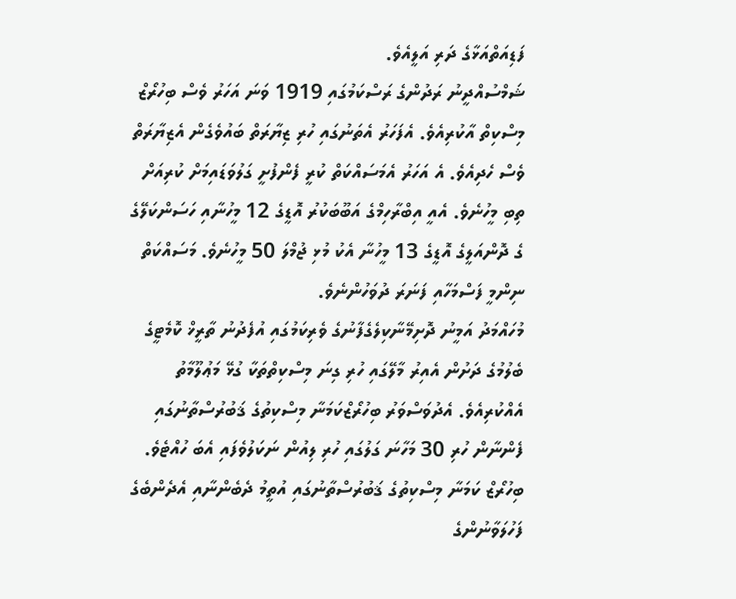ފަޑިއަތްއަޅާގެ ދަރި އަލީއެވެ.
ޝަމްސުއްދީނު ރަދުންގެ ރަސްކަމުގައި 1919 ވަނަ އަހަރު ވެސް ބިހުރޯޒް މިސްކިތް އާކުރިއެވެ. އެފަހަރު އެތަނުގައި ހުރި ޒިޔާރަތް ބައުވެގެން އެޒިޔާރަތް ވެސް ހެދިއެވެ. އެ އަހަރު އެމަސައްކަތް ކުރީ ފެންފުށީ ގަލުވަޑައިމަށް ކުރިއަށް ތިބި މީހުނެވެ. އެއީ އިބްރާހިމްގެ އަބޫބަކުރު އޮޑީގެ 12 މީހުނާއި ހަސަންކަލޭގެ ގެ ދޮންއަލީގެ އޮޑީގެ 13 މީހުނާ އެކު މުޅި ޖުމްލަ 50 މީހުނެވެ. މަސައްކަތް ނިންމީ ފަސްމަހާއި ފަނަރަ ދުވަހުންނެވެ.
މުހައްމަދު އަމީނު ދޮށިމޭނާކިލެގެފާނުގެ ވެރިކަމުގައި އުފެދުނު ތާރީޚް ކޮމެޓީގެ ބެލުމުގެ ދަށުން އެއިރު މާލޭގައި ހުރި ގިނަ މިސްކިތްތަކާ ގުޅޭ މަޢުލޫމާތު އެއްކުރިއެވެ. އެދުވަސްވަރު ބިހުރޯޒްކަމަނާ މިސްކިތުގެ ޤަބުރުސްތާނުގައި ފެންނާން ހުރި 30 މަހާނަ ގަލުގައި ހުރި ލިއުން ނަކަލުވެފައި އެބަ ހުއްޓެވެ. ބިހުރޯޒް ކަމަނާ މިސްކިތުގެ ޤަބުރުސްތާނުގައި އުތީމު ދެބެންނާއި އެދެންބެގެ ފަހުލަވާނުންގެ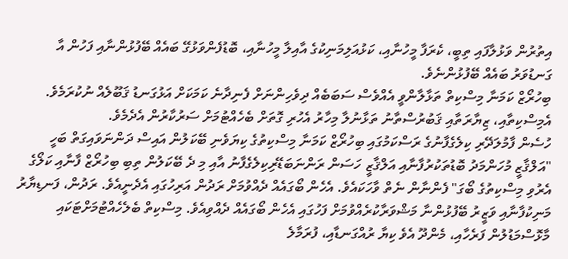އިތުރުން ވަޅުލާފައި ތިބީ، ކެރަފާ މީހުނާއި، ކަޅުއަލިމަނިކުގެ އާއިލާ މީހުނާއި، ބޮޑުފެންވަޅުގޭ ބައެއް ބޭފުޅުންނާއި ފަހުން އާ ގަނޑުވަރު ބައެއް ބޭފުޅުންނެވެ.
ބިހުރޯޒް ކަމަނާ މިސްކިތް ތަޅާލާންވީ އެއްވެސް ސަބަބެއް ދިވެހިންނަށް ފެނިދާނެ ކަމަކަށް އަޅުގަނޑު ޤަބޫލެއް ނުކުރަމެވެ. އެމިސްކިތާއި، ޒިޔާރަތާއި ޤަބުރުސްތާނު ތަޅާނުލާ މިހާރު އެހުރި ގޮތަށް ބެހެއްޓުމަށް ސަރުކާރުން އެދެމެވެ.
ހުސެން ފާމުލަދޭރި ކިލެގެފާނުގެ ރަސްކަމުގައި ބިހުރޯޒް ކަމަނާ މިސްކިތުގެ ކިޔަވެނި ބޭކަލުން އައިސް ދަންނަވައިގަތް ބަހީ "އަލްޤާޒީ މުހަންމަދު ބޮޑުތަކުރުފާނާއި އަލްޤާޒީ ހަސަން ރަންނަބަޑޭރިކިލެގެފާނު އާއި މި ދެ ބޭކަލުން ތިބި ބިހުރޯޒް ފާނާއި ކަލޯގެ އެރުވި މިސްކިތުގެ ބޯގަ" ފެންނާން ނެތް ވާހަކައެވެ. އެހެން ބޯގައެއް ދެއްވުމަށް ރަދުން އަރިހުގައި އެދެނީއެވެ. ރަދުން، ފަނޑިޔާރު މަނިކުފާނާއި ވަޒީރު ބޭފުޅުންނާ މަޝްވަރާކުރެއްވުމަށް ފަހުގައި އެހެން ބޯގައެއް ދެއްވިއެވެ. މިސްކިތް ބެލެހެއްޓުމަށްޓަކައި މާޅޮސްމަޑުލުން ފަރެހާއި، މެންދޫ އެވެ ކިޔާ ރުއްގަނޑާއި، ފުރަމާލެ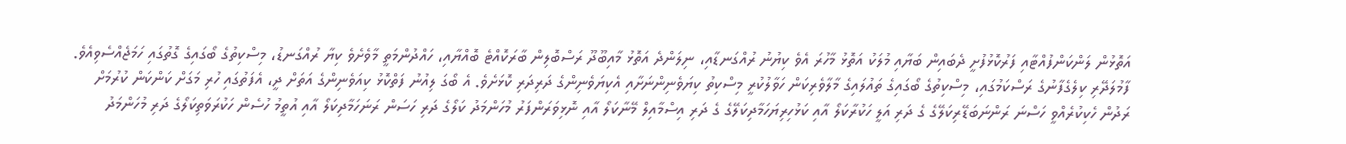އަތޮޅުން ލަންކަންފުއްޓާއި ފަރުކޮޅުފުށީ ދެބައިން ބަޔާއި މުލަކު އަތޮޅު މާހުރަ އެވެ ކިޔުނު ރުއްގަނޑާއި، ނިލަންދެ އަތޮޅު މާއިބޫދޫ ރަސްބޮލިން ބާރަކޮއްޓެ ބޮއްޔާއި، ހައްދުންމަތީ މާވެށެވެ ކިޔާ ރުއްގަނޑު، މިސްކިތުގެ ބޯގައިގެ ގޮތުގައި ހަމަޖެއްސެވިއެވެ.
ފާމުލަދޭރި ކިލެގެފާނުގެ ރަސްކަމުގައި، މިސްކިތުގެ ބޯގައިގެ ތައުލައިގެ މާލާވެރިކަން ހަވާލުކުރީ މިސްކިތު ކިޔަވެނިންނަށާއި އެކިޔަވެނިންގެ ދަރިދަރި ކޮޅަށެވެ. އެ ބޯގަ ލިއުނު ފަތްކޮޅު ކިއަވެނިންގެ އަތަށް ދީ، އެފަތުގައި ހުރި މަގަށް ކަންކަން ކުރުމަށް ރަދުން ހެކިކުރެއްވީ ހަސްނަ ރަންނަބަޑޭރިކަލޭގެ ގެ ދަރި އަލީ ހަކުރާކަލޯ އާއި ކަޅުހިރިޔަހަމާދިކަލޭގެ ގެ ދަރި އިސްމާއިލް މޭނާކަލޯ އާއި ނޮޅިވަރަންފަރު މުހަންމަދު ކަލޯގެ ދަރި ހަސަން ރަނަހަމާދިކަލޯ އާއި އުތީމު ހުސެން ހަކުރަވަތިކަލޯގެ ދަރި މުހަންމަދު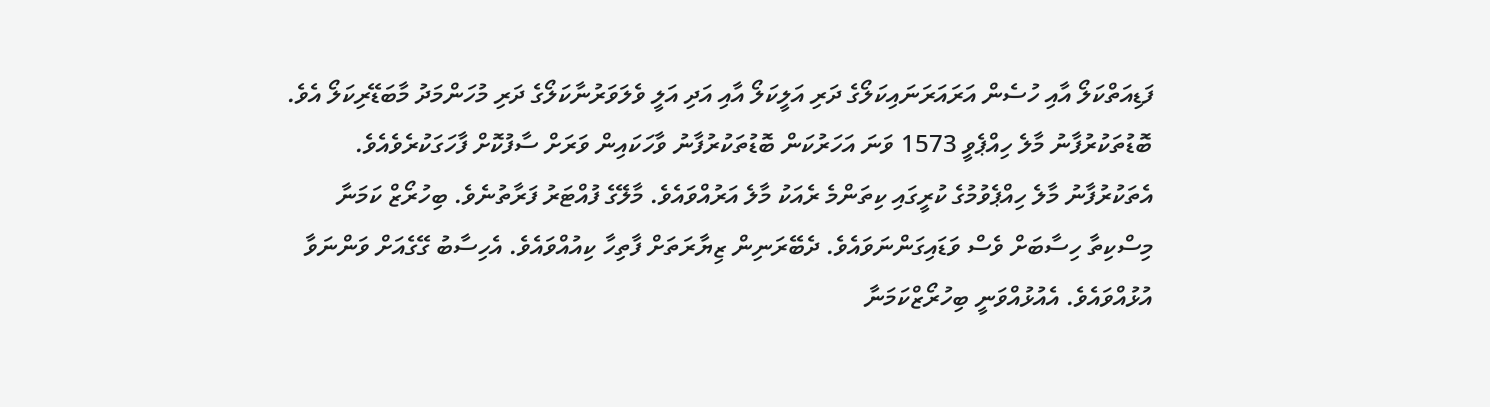ފަޑިއަތްކަލޯ އާއި ހުސެން އަރައަރަނައިކަލޯގެ ދަރި އަލީކަލޯ އާއި އަދި އަލީ ވެލަވަރުނާކަލޯގެ ދަރި މުހަންމަދު މާބަޑޭރިކަލޯ އެވެ.
ބޮޑުތަކުރުފާނު މާލެ ހިއްޕެވީ 1573 ވަނަ އަހަރުކަން ބޮޑުތަކުރުފާނު ވާހަކައިން ވަރަށް ސާފުކޮށް ފާހަގަކުރެވެއެވެ. އެތަކުރުފާނު މާލެ ހިއްޕެވުމުގެ ކުރީގައި ކިތަންމެ ރެއަކު މާލެ އަރުއްވައެވެ. މާލޭގެ ފުއްޓަރު ފަރާތުނެވެ. ބިހުރޯޒް ކަމަނާ މިސްކިތާ ހިސާބަށް ވެސް ވަޑައިގަންނަވައެވެ. ދެބޭރަނިން ޒިޔާރަތަށް ފާތިހާ ކިއުއްވައެވެ. އެހިސާބު ގޭގެއަށް ވަންނަވާ އުޅުއްވައެވެ. އެއުޅުއްވަނީ ބިހުރޯޒްކަމަނާ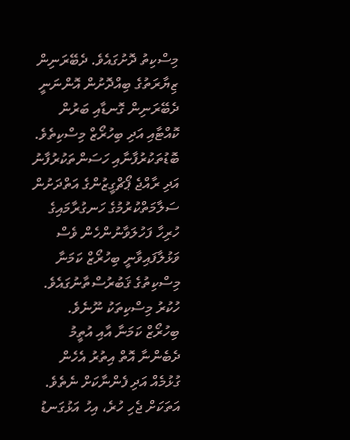މިސްކިތު ދޮށުގައެވެ. ދެބޭރަނިން ޒިޔާރަތުގެ ބިއްދޮށުން އޮންނަނީ ދެބޭރަނިން ގޮނޑާއި ބަރުން ކޮއްޓާއި އަދި ބިހުރޯޒް މިސްކިތެވެ.
ބޮޑުތަކުރުފާނާއި ހަސަންތަކުރުފާނު އަދި ރާއްޖެ ޕޯޗްގީޒުންގެ އަތްދަށުން ސަލާމަތްކުރުމުގެ ހަނގުރާމައިގެ ހުރިހާ ފަހުލަވާނުންހެން ވެސް ވަޅުލާފައިވާނީ ބިހުރޯޒް ކަމަނާ މިސްކިތުގެ ޤަބުރުސްތާނުގައެވެ. ހުކުރު މިސްކިތަކު ނޫނެވެ. ބިހުރޯޒް ކަމަނާ އާއި އުތީމު ދެބެންނާ އޮތް އިތުރު އެހެން ގުޅުމެއް އަދި ފެންނާކަށް ނެތެވެ. އަތަކަށް ޖެހި ހުރެ، އިހު އަޅުގަނޑު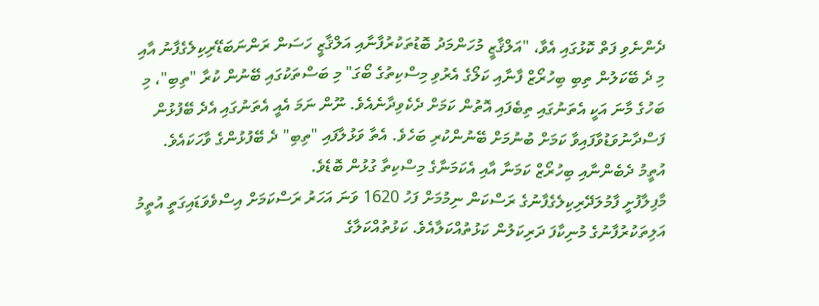ދެންނެވި ފަތް ކޮޅުގައި އެވާ، "އަލްޤާޒީ މުހަންމަދު ބޮޑުތަކުރުފާނާއި އަލްޤާޒީ ހަސަން ރަންނަބަޑޭރިކިލެގެފާނު އާއި މި ދެ ބޭކަލުން ތިބި ބިހުރޯޒް ފާނާއި ކަލޯގެ އެރުވި މިސްކިތުގެ ބޯގަ" މި ބަސްތަކުގައި ބޭނުން ކުރާ "ތިބި"، މި ބަހުގެ މާނަ އަކީ އެތަނުގައި ތިބެފައި އޮތުން ކަމަށް ދެކެވިދާނެއެވެ. ނޫން ނަމަ އެއީ އެތަނުގައި އެދެ ބޭފުޅުން ފަސްދާނުވަޑުވާފައިވާ ކަމަށް ބުނުމަށް ބޭނުންކުރި ބަހެވެ. އެތާ ވަޅުލާފައި "ތިބި" ދެ ބޭފުޅުންގެ ވާހަކައެވެ. އުތީމު ދެބެންނާއި ބިހުރޯޒް ކަމަނާ އާއި އެކަމަނާގެ މިސްކިތާ ގުޅުން ބޮޑެވެ.
މާފިލާފުށީ ފާމުލަދޭރިކިލެގެފާނުގެ ރަސްކަން ނިމުމަށް ފަހު 1620 ވަނަ އަހަރު ރަސްކަމަށް އިސްވެވަޑައިގަތީ އުތީމު އަލިތަކުރުފާނުގެ މުނިކާފަ ދަރިކަލުން ކަޅުތުއްކަލާއެވެ. ކަޅުތުއްކަލާގެ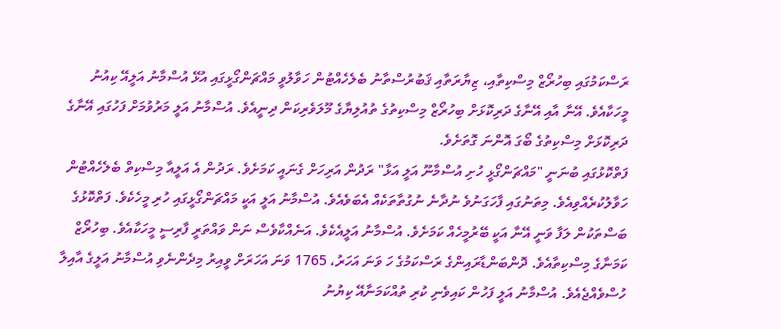ރަސްކަމުގައި ބިހުރޯޒް މިސްކިތާއި، ޒިޔާރަތާއި ޤަބުރުސްތާނު ބެލެހެއްޓުން ހަވާލުވީ މައްޗަންގޯޅީގައި އުޅޭ އުސްމާނު އަލީއޭ ކިއުނު މީހަކާއެވެ. އޭނާ އާއި އޭނާގެ ދަރިކޮޅަށް ބިހުރޯޒް މިސްކިތުގެ ތުއުލިޔާގެ މޫލަވެރިކަން ދިނީއެވެ. އުސްމާނު އަލީ މަރުވުމަށް ފަހުގައި އޭނާގެ ދަރިކޮޅަށް މިސްކިތުގެ ބޯގަ އޮންނަ ގޮތަށެވެ.
ފަތްކޮޅުގައި ބުނަނީ "މައްޗަންގޯޅީ ހުށި އުސްމާނޫ އަލީ އަޅާ" ރަދުން އަރިހަށް ގެނައީ ކަމަށެވެ. ރަދުން އެ އަލީއާ މިސްކިތް ބެލެހެއްޓުން ހަވާލުކުރެއްވިއެވެ. މިތަނުގައި ފާހަގަނުވެ ނުދާނެ ނުގުތާތަކެއް އެބަވެއެވެ. އުސްމާނު އަލީ އަކީ މައްޗަންގޯޅީގައި ހުރި މީހެކެވެ. ފަތްކޮޅުގެ ބަސްތަކުން ލަފާ ވަނީ އޭނާ އަކީ ބޭރުމީހެއް ކަމަށެވެ. އުސްމާނު އަލީއެކެވެ. އަނެއްކާވެސް ނަން ވައްތަރީ ފާރިސީ މީހަކާއެވެ. ބިހުރޯޒް ކަމަނާގެ މިސްކިތާއެވެ. ދޮންބަންޑާރައިންގެ ރަސްކަމުގެ ހަ ވަނަ އަހަރު، 1765 ވަނަ އަހަރަށް ވީއިރު މިދެންނެވި އުސްމާނު އަލީގެ އާއިލާ ހުސްވެއްޖެއެވެ. އުސްމާނު އަލީ ފަހުން ކައިވެނި ކުރި ތުއްކަމަނާއޭ ކިޔުނު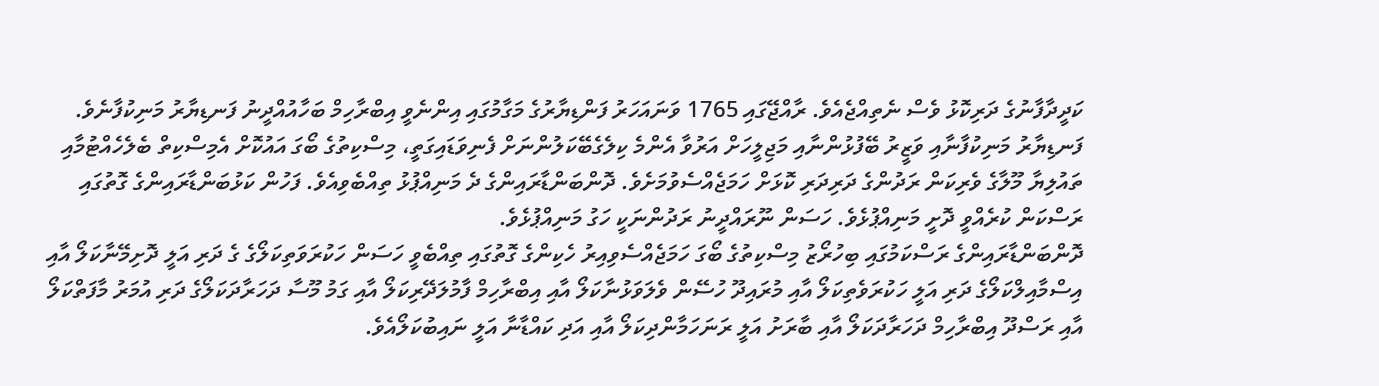ކަދީދާފާނުގެ ދަރިކޮޅު ވެސް ނެތިއްޖެއެވެ. ރާއްޖޭގައި 1765 ވަނައަހަރު ފަންޑިޔާރުގެ މަގާމުގައި އިންނެވީ އިބްރާހިމް ބަހާއުއްދީނު ފަނޑިޔާރު މަނިކުފާނެވެ. ފަނޑިޔާރު މަނިކުފާނާއި ވަޒީރު ބޭފުޅުންނާއި މަޖިލީހަށް އަރުވާ އެންމެ ކިލެގެބޭކަލުންނަށް ފެނިވަޑައިގަތީ، މިސްކިތުގެ ބޯގަ އައުކޮށް އެމިސްކިތް ބެލެހެއްޓުމާއި ތައުލިޔާ މޫލާގެ ވެރިކަން ރަދުންގެ ދަރިދަރި ކޮޅަށް ހަމަޖެއްސެވުމަށެވެ. ދޮންބަންޑާރައިންގެ ދެ މަނިއްޕުޅު ތިއްބެވިއެވެ. ފަހުން ކަޅުބަންޑާރައިންގެ ގޮތުގައި ރަސްކަން ކުރެއްވީ ދޮށީ މަނިއްޕުޅެވެ. ހަސަން ނޫރައްދީނު ރަދުންނަކީ ހަގު މަނިއްޕުޅެވެ.
ދޮންބަންޑާރައިންގެ ރަސްކަމުގައި ބިހުރޯޒު މިސްކިތުގެ ބޯގަ ހަމަޖެއްސެވިއިރު ހެކިންގެ ގޮތުގައި ތިއްބެވީ ހަސަން ހަކުރަވަތިކަލޯގެ ގެ ދަރި އަލީ ދޮށިމޭނާކަލޯ އާއި އިސްމާއިލްކަލޯގެ ދަރި އަލީ ހަކުރަވެތިކަލޯ އާއި މުރައިދޫ ހުސޭން ވެލަވަޅުނާކަލޯ އާއި އިބްރާހިމް ފާމުލަދޭރިކަލޯ އާއި ގަމު މޫސާ ދަހަރާދަކަލޯގެ ދަރި އުމަރު މާފަތްކަލޯ އާއި ރަސްދޫ އިބްރާހިމް ދަހަރާދަކަލޯ އާއި ބާރަށު އަލީ ރަނަހަމާންދިކަލޯ އާއި އަދި ކައްޑާނާ އަލީ ނައިބުކަލޯއެވެ.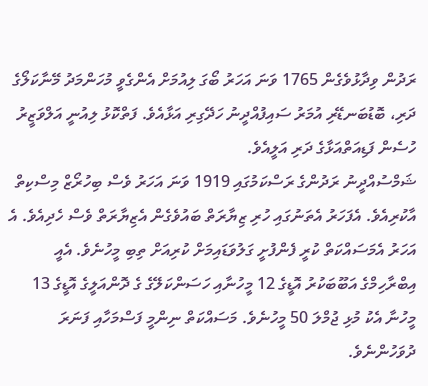ރަދުން ވިދާޅުވެގެން 1765 ވަނަ އަހަރު ބޯގަ ލިއުމަށް އެންގެވީ މުހަންމަދު މޭނާކަލޯގެ ދަރި، ބޮޑުބަނޑޭރި އުމަރު ސައިފުއްދީނު ހަދޭގިރި އަޅާއެވެ. ފަތްކޮޅު ލިއުނީ އަލްވަޒީރު ހުސެން ފަޑިއަތްއަޅާގެ ދަރި އަލީއެވެ.
ޝަމްސުއްދީނު ރަދުންގެ ރަސްކަމުގައި 1919 ވަނަ އަހަރު ވެސް ބިހުރޯޒް މިސްކިތް އާކުރިއެވެ. އެފަހަރު އެތަނުގައި ހުރި ޒިޔާރަތް ބައުވެގެން އެޒިޔާރަތް ވެސް ހެދިއެވެ. އެ އަހަރު އެމަސައްކަތް ކުރީ ފެންފުށީ ގަލުވަޑައިމަށް ކުރިއަށް ތިބި މީހުނެވެ. އެއީ އިބްރާހިމްގެ އަބޫބަކުރު އޮޑީގެ 12 މީހުނާއި ހަސަންކަލޭގެ ގެ ދޮންއަލީގެ އޮޑީގެ 13 މީހުނާ އެކު މުޅި ޖުމްލަ 50 މީހުނެވެ. މަސައްކަތް ނިންމީ ފަސްމަހާއި ފަނަރަ ދުވަހުންނެވެ.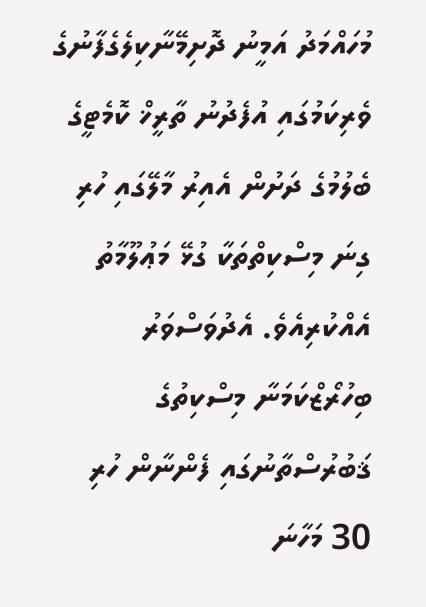މުހައްމަދު އަމީނު ދޮށިމޭނާކިލެގެފާނުގެ ވެރިކަމުގައި އުފެދުނު ތާރީޚް ކޮމެޓީގެ ބެލުމުގެ ދަށުން އެއިރު މާލޭގައި ހުރި ގިނަ މިސްކިތްތަކާ ގުޅޭ މަޢުލޫމާތު އެއްކުރިއެވެ. އެދުވަސްވަރު ބިހުރޯޒްކަމަނާ މިސްކިތުގެ ޤަބުރުސްތާނުގައި ފެންނާން ހުރި 30 މަހާނަ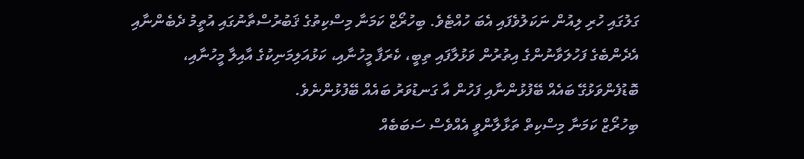ގަލުގައި ހުރި ލިއުން ނަކަލުވެފައި އެބަ ހުއްޓެވެ. ބިހުރޯޒް ކަމަނާ މިސްކިތުގެ ޤަބުރުސްތާނުގައި އުތީމު ދެބެންނާއި އެދެންބެގެ ފަހުލަވާނުންގެ އިތުރުން ވަޅުލާފައި ތިބީ، ކެރަފާ މީހުނާއި، ކަޅުއަލިމަނިކުގެ އާއިލާ މީހުނާއި، ބޮޑުފެންވަޅުގޭ ބައެއް ބޭފުޅުންނާއި ފަހުން އާ ގަނޑުވަރު ބައެއް ބޭފުޅުންނެވެ.
ބިހުރޯޒް ކަމަނާ މިސްކިތް ތަޅާލާންވީ އެއްވެސް ސަބަބެއް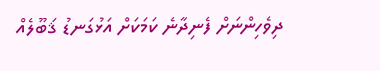ދިވެހިންނަށް ފެނިދާނެ ކަމަކަށް އަޅުގަނޑު ޤަބޫލެއް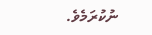ނުކުރަމެވެ.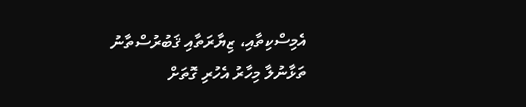އެމިސްކިތާއި، ޒިޔާރަތާއި ޤަބުރުސްތާނު ތަޅާނުލާ މިހާރު އެހުރި ގޮތަށް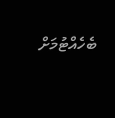ބެހެއްޓުމަށް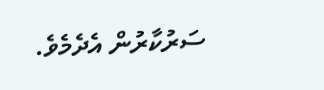ސަރުކާރުން އެދެމެވެ.